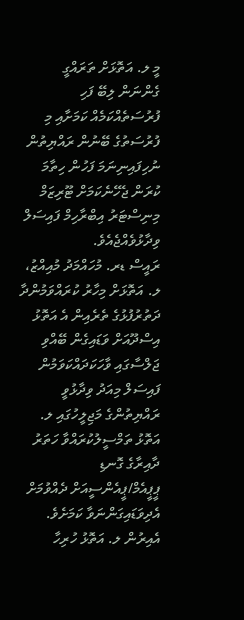މީ ލ. އަތޮޅަށް ތަރައްގީ ގެންނަން ލިބޭ ފަހި ފުރުސަތެއްކަމެއް ކަމަށާއި މި ފުރުސަތުގެ ބޭނުން ރައްޔިތުން ނުހިފައިނިނަމަ ފަހުން ހިތާމަ ކުރަން ޖެހޭނެކަމަށް ޓޫރިޒަމް މިނިސްޓަރު އިބްރާހިމް ފައިސަލް ވިދާޅުވެއްޖެއެވެ.
ރައީސް ޑރ. މުހައްމަދު މުއިއްޒު، ލ. އަތޮޅަށް މިހާރު ކުރައްވަމުންދާ ދަތުރުފުޅުގެ ތެރެއިން އެ އަތޮޅު އިސްދޫއަށް ވަޑައިގެން ބޭއްވި ޖަލްސާގައި ވާހަކަދައްކަވަމުން ފައިސަލް މިއަދު ވިދާޅުވީ ރައްޔިތުންގެ މަޖިލީހުގައި ލ. އަތޮޅު ތަމްސީލުކުރައްވާ ހަތަރު ދާއިރާގެ ގޮނޑި ޕީޕީއެމް/ޕީއެންސީއަށް ދެއްވުމަށް އެދިވަޑައިގަންނަވާ ކަމަށެވެ. އެއިރުން ލ. އަތޮޅު ހުރިހާ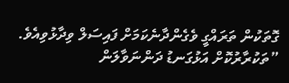ގޮތަކުން ތަރައްގީ ވެގެންދާނެކަމަށް ފައިސަލް ވިދާޅުވިއެވެ.
”ތަކުރާރުކޮށް އަޅުގަނޑު ދަންނަވާލަން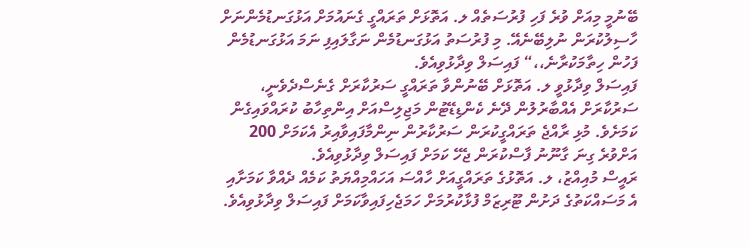ބޭނުމީ މިއަށް ވުރެ ފަހި ފުރުސަތެއް ލ. އަތޮޅަށް ތަރައްގީ ގެނައުމަށް އަޅުގަނޑުމެންނަށް ހާސިލުކުރަން ނުލިބޭނެއޭ. މި ފުރުސަތު އަޅުގަނޑުމެން ނަގާލައިފި ނަމަ އަޅުގަނޑުމެން ފަހުން ހިތާމަކުރާނެ،،“ ފައިސަލް ވިދާޅުވިއެވެ.
ފައިސަލް ވިދާޅުވީ ލ. އަތޮޅަށް ބޭނުންވާ ތަރައްގީ ސަރުކާރަށް ގެނެސްދެވެނީ، ސަރުކާރަށް އެއްބާރުލުން ދޭނެ ކެންޑިޑޭޓުން މަޖިލިސްއަށް އިންތިހާބު ކުރައްވައިގެން ކަމަށެވެ. މުޅި ރާއްޖެ ތަރައްގީކުރަން ސަރުކާރުން ނިންމާފައިވާއިރު އެކަމަށް 200 އަށްވުރެ ގިނަ ގާނޫނު ފާސްކުރަން ޖެހޭ ކަމަށް ފައިސަލް ވިދާޅުވިއެވެ.
ރައީސް މުއިއްޒު، ލ. އަތޮޅުގެ ތަރައްގީއަށް ހާއްސަ އަހައްމިއްޔަތު ކަމެއް ދެއްވާ ކަމަށާއި އެ މަސައްކަތުގެ ދަށުން ޓޫރިޒަމް ފުޅާކުރުމަށް ހަމަޖެހިފައިވާކަމަށް ފައިސަލް ވިދާޅުވިއެވެ.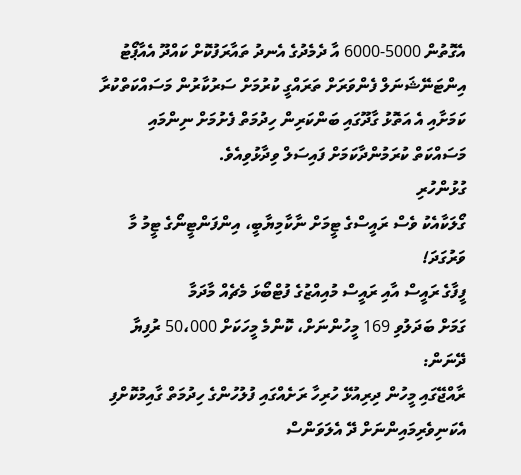އެގޮތުން 5000-6000 އާ ދެމެދުގެ އެނދު ތައާރަފުކޮށް ކައްދޫ އެއާޕޯޓު އިންޓަނޭޝަނަލް ފެންވަރަށް ތަރައްގީ ކުރުމަށް ސަރުކާރުން މަސައްކަތްކުރާ ކަމަށާއި އެ އަތޮޅު ގާދޫގައި ބަންކަރިން ހިދުމަތް ފެށުމަށް ނިންމައި މަސައްކަތް ކުރަމުންދާކަމަށް ފައިސަލް ވިދާޅުވިއެވެ.
ގުޅުންހުރި
ގޯލަކާއެކު ވެސް ރައީސްގެ ޓީމަށް ނާކާމިޔާބީ، އިންފަންޓީނޯގެ ޓީމު މާ ވަރުގަދަ!
ފީފާގެ ރައީސް އާއި ރައީސް މުއިއްޒުގެ ފުޓްބޯޅަ މެޗެއް މާދަމާ
ގަމަށް ބަދަލުވި 169 މީހުންނަށް، ކޮންމެ މީހަކަށް 50،000 ރުފިޔާ ދޭނަން:
ރާއްޖޭގައި މީހުން ދިރިއުޅޭ ހުރިހާ ރަށެއްގައި ފުލުހުންގެ ހިދުމަތް ގާއިމުކޮށްފި
އެކަނިވެރިމައިންނަށް ދޭ އެލަވަންސް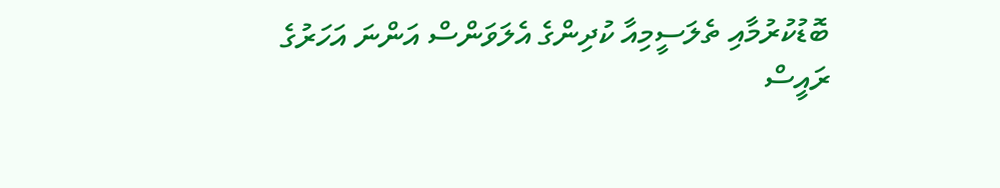ބޮޑުކުރުމާއި ތެލަސީމިއާ ކުދިންގެ އެލަވަންސް އަންނަ އަހަރުގެ
ރައީސް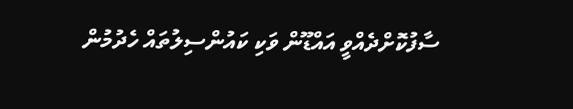ސާފުކޮށްދެއްވީ އައްޑޫން ވަކި ކައުންސިލުތައް ހެދުމުން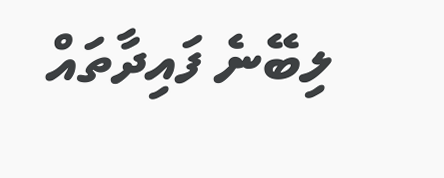ލިބޭނެ ފައިދާތައް